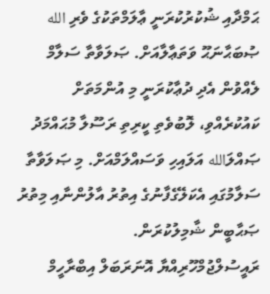ޙަމްދާއި ޝުކުރުކުރަނީ ޢާލަމްތަކުގެ ވެރި الله ޞުބަޙާނަޙޫ ވަތަޢާލާއަށް. ޞަލަވާތާ ސަލާމް ލެއްވުން އެދި ދުޢާކުރަނީ މި އުންމަތަށް ކައުކުރެއްވި، ލޮބުވެތި ކީރިތި ރަސޫލާ މުޙައްމަދު ޞައްލަالله އަލައިހި ވަސައްލަމްއަށް. މި ޞަލަވާތާ ސަލާމުގައި އެކަލޭގެފާނުގެ އިތުރު އާލުންނާއި މިތުރު ޞަޙާބީން ޝާމިލުކުރަން.
ރައީސުލްޖުމްހޫރިއްޔާ އޮނަރަބަލް އިބްރާހީމް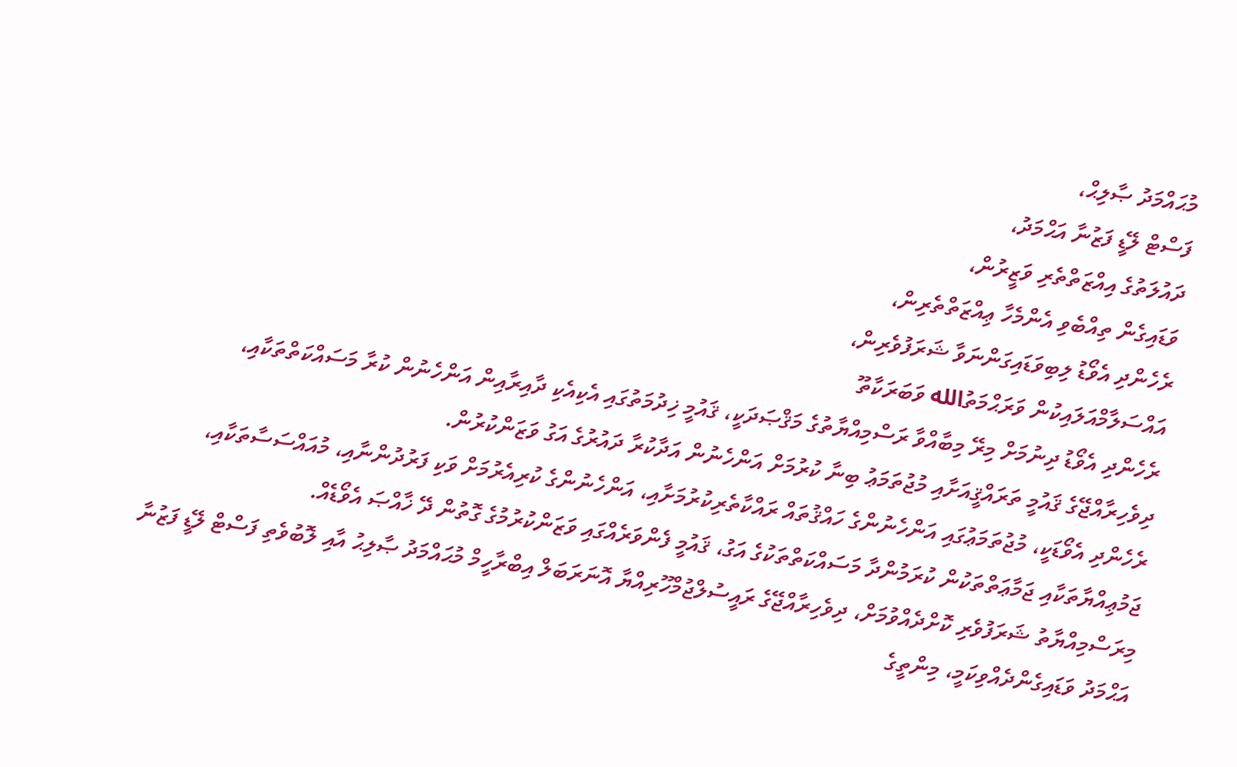މުޙައްމަދު ޞާލިޙް،
ފަސްޓް ލޭޑީ ފަޒުނާ އަޙްމަދު،
ދައުލަތުގެ އިއްޒަތްތެރި ވަޒީރުން،
ވަޑައިގެން ތިއްބެވި އެންމެހާ ޢިއްޒަތްތެރިން،
ރެހެންދި އެވޯޑު ލިބިވަޑައިގަންނަވާ ޝަރަފުވެރިން،
އައްސަލާމްއަލައިކުން ވަރަޙްމަތުالله ވަބަރަކާތޫ
ރެހެންދި އެވޯޑު ދިނުމަށް މިރޭ މިބާއްވާ ރަސްމިއްޔާތުގެ މަޤްޞަދަކީ، ޤައުމީ ޚިދުމަތުގައި އެކިއެކި ދާއިރާއިން އަންހެނުން ކުރާ މަސައްކަތްތަކާއި، ދިވެހިރާއްޖޭގެ ޤައުމީ ތަރައްޤީއަށާއި މުޖުތަމަޢު ބިނާ ކުރުމަށް އަންހެނުން އަދާކުރާ ދައުރުގެ އަގު ވަޒަންކުރުން.
ރެހެންދި އެވޯޑަކީ، މުޖުތަމަޢުގައި އަންހެނުންގެ ހައްޤުތައް ރައްކާތެރިކުރުމަށާއި، އަންހެނުންގެ ކުރިއެރުމަށް ވަކި ފަރުދުންނާއި، މުއައްސަސާތަކާއި، ޖަމުޢިއްޔާތަކާއި ޖަމާޢަތްތަކުން ކުރަމުންދާ މަސައްކަތްތަކުގެ އަގު، ޤައުމީ ފެންވަރެއްގައި ވަޒަންކުރުމުގެ ގޮތުން ދޭ ޚާއްޞަ އެވޯޑެއް.
މިރަސްމިއްޔާތު ޝަރަފުވެރި ކޮށްދެއްވުމަށް، ދިވެހިރާއްޖޭގެ ރައީސުލްޖުމްހޫރިއްޔާ އޮނަރަބަލް އިބްރާހީމް މުޙައްމަދު ޞާލިޙު އާއި ލޮބުވެތި ފަސްޓް ލޭޑީ ފަޒުނާ އަޙްމަދު ވަޑައިގެންދެއްވިކަމީ، މިންތީގެ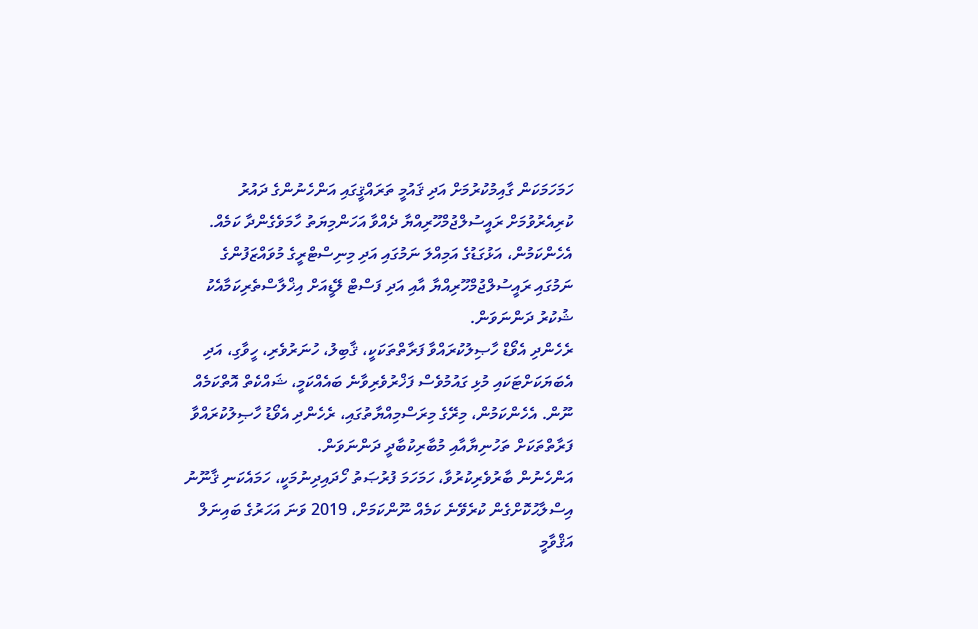ހަމަހަމަކަން ގާއިމުކުރުމަށް އަދި ޤައުމީ ތަރައްޤީގައި އަންހެނުންގެ ދައުރު ކުރިއެރުވުމަށް ރައީސުލްޖުމްހޫރިއްޔާ ދެއްވާ އަހަންމިޔަތު ހާމަވެގެންދާ ކަމެއް.
އެހެންކަމުން، އަޅުގަޑުގެ އަމިއްލަ ނަމުގައި އަދި މިނިސްޓްރީގެ މުވައްޒަފުންގެ ނަމުގައި ރައީސުލްޖުމްހޫރިއްޔާ އާއި އަދި ފަސްޓް ލޭޑީއަށް އިޚްލާސްތެރިކަމާއެކު ޝުކުރު ދަންނަވަން.
ރެހެންދި އެވޯޑް ހާޞިލުކުރައްވާ ފަރާތްތަކަކީ، ޤާބިލު، ހުނަރުވެރި، ހީވާގި، އަދި އެބަޔަކަށްޓަކައި މުޅި ގައުމުވެސް ފަޚްރުވެރިވާނެ ބައެއްކަމީ، ޝައްކެތް އޮތްކަމެއް ނޫން. އެހެންކަމުން، މިރޭގެ މިރަސްމިއްޔާތުގައި، ރެހެންދި އެވޯޑު ހާޞިލުކުރައްވާ ފަރާތްތަކަށް ތަހުނިޔާއާއި މުބާރިކުބާދީ ދަންނަވަން.
އަންހެނުން ބާރުވެރިކުރުވާ، ހަމަހަމަ ފުރުޞަތު ހޯދައިދިނުމަކީ، ހަމައެކަނި ޤާނޫނު އިސްލާޙުކޮށްގެން ކުރެވޭނެ ކަމެއް ނޫންކަމަށް، 2019 ވަނަ އަހަރުގެ ބައިނަލް އަޤްވާމީ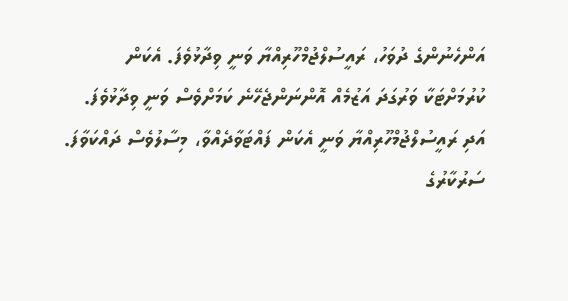އަންހެނުންގެ ދުވަހު، ރައީސުލްޖުމްހޫރިއްޔާ ވަނީ ވިދާޅުވެފަ. އެކަން ކުރުމަށްޓަކާ ވަރުގަދަ އަޒުމެއް އޮންނަންޖެހޭނެ ކަމަށްވެސް ވަނީ ވިދާޅުވެފަ.
އަދި ރައީސުލްޖުމްހޫރިއްޔާ ވަނީ އެކަން ފައްޓަވާދެއްވާ، މިސާލުވެސް ދައްކަވާފަ.
ސަރުކާރުގެ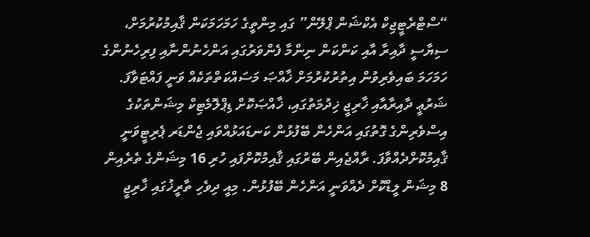“ސްޓްރެޓީޖިކް އެކްޝަން ޕްލޭން” ގައި މިންތީގެ ހަމަހަމަކަން ޤާއިމުކުރުމަށް، ސިޔާސީ ދާއިރާ އާއި ކަންކަން ނިންމާ ފެންވަރުގައި އަންހެނުންނާއި ފިރިހެނުންގެ ހަމަހަމަ ބައިވެރިވުން އިތުރުކުރުމަށް ޚާއްޞަ މަސައްކަތްތަކެއް ވަނީ ފައްޓަވާފަ.
ޝަރުޢީ ދާއިރާއާއި ޚާރިޖީ ޚިދުމަތުގައި، ޚާއްޞަކޮށް ޑިޕްލޮމެޓިކް މިޝަންތަކުގެ އިސްވެރިންގެ ގޮތުގައި އަންހެން ބޭފުޅުން ކަނޑައަޅުއްވައި ޖެންޑަރ ޕެރިޓީވަނީ ޤާއިމުކޮށްދެއްވާފަ. ރާއްޖެއިން ބޭރުގައި ޤާއިމުކޮށްފައި ހުރި 16 މިޝަންގެ ތެރެއިން 8 މިޝަން ލީޑްކޮށް ދެއްވަނީ އަންހެން ބޭފުޅުން. މިއީ ދިވެހި ތާރީޚުގައި ޚާރިޖީ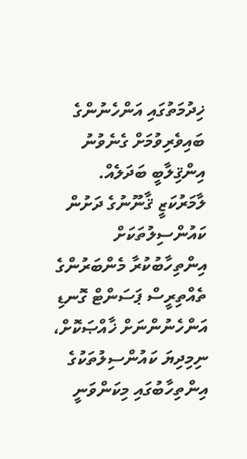ޚިދުމަތުގައި އަންހެނުންގެ ބައިވެރިވުމަށް ގެނެވުނު އިންޤިލާބީ ބަދަލެއް.
ލާމަރުކަޒީ ޤާނޫނުގެ ދަށުން ކައުންސިލުތަކަށް އިންތިހާބުކުރާ މެންބަރުންގެ ތެއްތިރީސް ޕަސަންޓް ގޮނޑި އަންހެނުންނަށް ޚާއްޞަކޮށް، ނިމިދިޔަ ކައުންސިލުތަކުގެ އިންތިހާބުގައި މިކަންވަނީ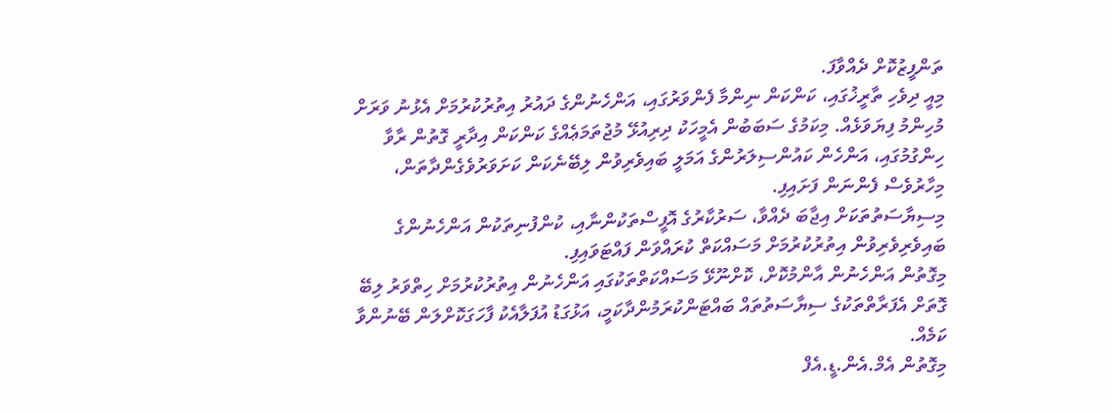ތަންފީޒުކޮށް ދެއްވާފަ.
މިއީ ދިވެހި ތާރީޚުގައި، ކަންކަން ނިންމާ ފެންވަރުގައި، އަންހެނުންގެ ދައުރު އިތުރުކުރުމަށް އެޅުނު ވަރަށް މުހިންމު ފިޔަވަޅެއް. މިކަމުގެ ސަބަބުން އެމީހަކު ދިރިއުޅޭ މުޖުތަމަޢެއްގެ ކަންކަން އިދާރީ ގޮތުން ރާވާ ހިންގުމުގައި، އަންހެން ކައުންސިލަރުންގެ އަމަލީ ބައިވެރިވުން ލިބޭނެކަން ކަށަވަރުވެގެންދާތަން، މިހާރުވެސް ފެންނަން ފަށައިފި.
މިސިޔާސަތުތަކަށް އިޖާބަ ދެއްވާ، ސަރުކާރުގެ އޮފީސްތަކުންނާއި، ކުންފުނިތަކުން އަންހެނުންގެ ބައިވެރިވެރިވުން އިތުރުކުރުމަށް މަސައްކަތް ކުރައްވަން ފައްޓަވައިފި.
މިގޮތުން އަންހެނުން އާންމުކޮށް، ކޮށްނޫޅޭ މަސައްކަތްތަކުގައި އަންހެނުން އިތުރުކުރުމަށް ހިތްވަރު ލިބޭ ގޮތަށް އެފަރާތްތަކުގެ ސިޔާސަތުތައް ބައްޓަންކުރަމުންދާކަމީ، އަޅުގަޑު އުފަލާއެކު ފާހަގަކޮށްލަން ބޭނުންވާ ކަމެއް.
މިގޮތުން އެމް.އެން.ޑީ.އެފް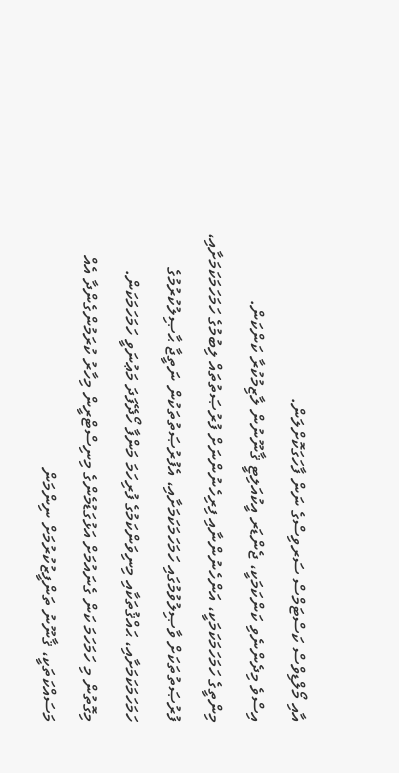އާއި މޯލްޑިވްސް ކަސްޓަމްސް ސަރވިސްގެ ނަން ފާހަގަކޮށްލަން.
އިސްވެ މިދެންނެވި ކަންކަމަކީ، ޖެންޑަރ އީކުއަލިޓީ ޤާނޫނުން ލާޒިމުކުރާ ކަންކަން.
މިންތީގެ ހަމަހަމަކަމަކީ، އަންހެނުންނާއި ފިރިހެނުންނަށް ފުރުޞަތުތައް ލިބުމުގެ ހަމަހަމަކަމަށާއި، ފުރުޞަތުތަކަށް ވާޞިލުވުމުގައި ހަމަހަމަކަމަށާއި، އެފުރުޞަތުތަކުން ނަތީޖާ ޙާޞިލުކުރުމުގެ ހަމަހަމަކަމަށާއި، ޙައްޤުތަކާއި މިނިވަންކަމުގެ ފުރިހަމަ މަންފާ ހޯދޭފަދަ މަޢުނަވީ ހަމަހަމަކަން.
މިގޮތުން މި ހަމަހަމަ ކަން ގެނައުމަށް އަޅުގަޑުމެންގެ މިނިސްޓްރީން މިހާރު ކުރަމުންގެންދާ އެއް މަސައްކަތަކީ، ޤާނޫނު ތަންފީޒުކުރުމަށް ނިންމަން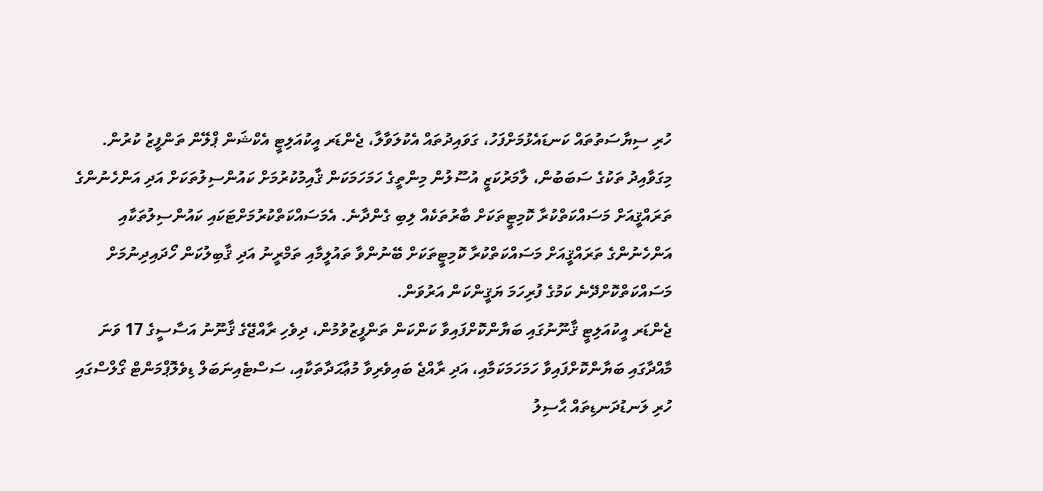ހުރި ސިޔާސަތުތައް ކަނޑައެޅުމަށްފަހު، ގަވައިދުތައް އެކުލަވާލާ، ޖެންޑަރ އީކުއަލިޓީ އެކްޝަން ޕްލޭން ތަންފީޒު ކުރުން.
މިގަވާއިދު ތަކުގެ ސަބަބުން، ލާމަރުކަޒީ އުސޫލުން މިންތީގެ ހަމަހަމަކަން ޤާއިމުކުރުމަށް ކައުންސިލުތަކަށް އަދި އަންހެނުންގެ ތަރައްޤީއަށް މަސައްކަތްކުރާ ކޮމިޓީތަކަށް ބާރުތަކެއް ލިބި ގެންދާނެ. އެމަސައްކަތްކުރުމަށްޓަކައި ކައުންސިލުތަކާއި އަންހެނުންގެ ތަރައްޤީއަށް މަސައްކަތްކުރާ ކޮމިޓީތަކަށް ބޭނުންވާ ތައުލީމާއި ތަމްރީނު އަދި ޤާބިލުކަން ހޯދައިދިނުމަށް މަސައްކަތްކޮށްދޭނެ ކަމުގެ ފުރިހަމަ ޔަޤީންކަން އަރުވަން.
ޖެންޑަރ އީކުއަލިޓީ ޤާނޫނުގައި ބަޔާންކޮށްފައިވާ ކަންކަން ތަންފީޒުވުމުން، ދިވެހި ރާއްޖޭގެ ޤާނޫނު އަސާސީގެ 17 ވަނަ މާއްދާގައި ބަޔާންކޮށްފައިވާ ހަމަހަމަކަމާއި، އަދި ރާއްޖެ ބައިވެރިވާ މުޢާޙަދާތަކާއި، ސަސްޓެއިނަބަލް ޑިވެލޮޕްމަންޓް ގޯލްސްގައި ހުރި ލަނޑުދަނޑިތައް ޙާސިލު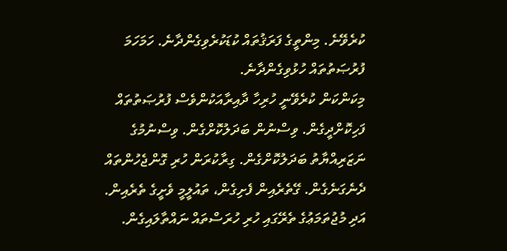ކުރެވޭނެ. މިންތީގެ ފަރަޤުތައް ކުޑަކުރެވިގެންދާނެ. ހަމަހަމަ ފުރުޞަތުތައް ހުޅުވިގެންދާނެ.
މިކަންކަން ކުރެވޭނީ ހުރިހާ ދާއިރާއަކުންވެސް ފުރުޞަތުތައް ފަހިކޮށްދީގެން. ވިސްނުން ބަދަލުކޮށްގެން. ވިސްނުމުގެ ނަޒަރިއްޔާތު ބަދަލުކޮށްގެން. ގިރާކުރަން ހުރި ގޮންޖެހުންތައް ދެނެގަނެގެން. ގޭތެރެއިން ފެށިގެން، ތައުލީމީ ވެށީގެ ތެރެއިން. އަދި މުޖުތަމަޢުގެ ތެރޭގައި ހުރި ހުރަސްތައް ނައްތާލައިގެން.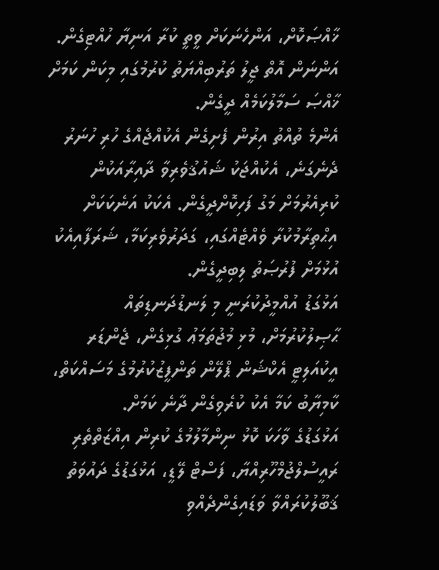ޚާއްޞަކޮށް، އަންހެނަކަށް ވީތީ ކުރާ އަނިޔާ ހުއްޓިގެން. އަންނަން އޮތް ޖީލު ތަރުބިއްޔަތު ކުރުމުގައި މިކަން ކަމަށް ޚާއްޞަ ސަމާލުކަމެއް ދީގެން.
އެންމެ ތުއްތު އިރުން ފެށިގެން އެކުއްޖެއްގެ ހުރި ހުނަރު ދެނެގަނެ، އެކުއްޖަކު ޝައުޤުވެރިވާ ދާއިރާއަކުން ކުރިއެރުމަށް މަގު ފަހިކޮށްދީގެން. އެކަކު އަނެކަކަށް އިޙްތިރާމުކުރާ ވެއްޓެއްގައި، ގަދަރުވެރިކަމާ، ޝަރަފާއިއެކު އުޅުމަށް ފުރުޞަތު ލިބިދީގެން.
އަޅުގަޑު އުއްމީދުކުރަނީ މި ލަނޑުދަނޑިތައް ޙާޞިލުކުރުމަށް، މުޅި މުޖުތަމަޢު ގުޅިގެން، ޖެންޑަރ އީކުއަލިޓީ އެކްޝަން ޕްލޭން ތަންފީޒުކުރުމުގެ މަސައްކަތް، ކާމިޔާބު ކަމާ އެކު ކުރެވިގެން ދާނެ ކަމަށް.
އަޅުގަޑުގެ ވާހަކަ ކޮޅު ނިންމާލުމުގެ ކުރިން އިއްޒަތްތެރި ރައީސުލްޖުމްހޫރިއްޔާ، ފަސްޓް ލޭޑީ، އަޅުގަޑުގެ ދައުވަތު ޤަބޫލުކުރައްވާ ވަޑައިގެންދެއްވި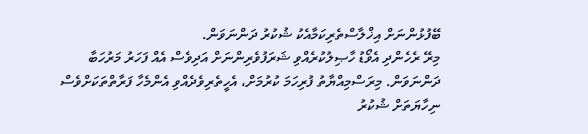ބޭފުޅުންނަށް އިޚްލާސްތެރިކަމާއެކު ޝުކުރު ދަންނަވަން.
މިރޭ ރެހެންދި އެވޯޑު ހާޞިލުކުރެއްވި ޝަރަފުވެރިންނަށް އަދިވެސް އެއް ފަހަރު މަރުހަބާ ދަންނަވަން. މިރަސްމިއްޔާތު ފުރިހަމަ ކުރުމަށް، އެހީތެރިވެދެއްވި އެންމެހާ ފަރާތްތަކަށްވެސް ނިހާޔަތަށް ޝުކުރު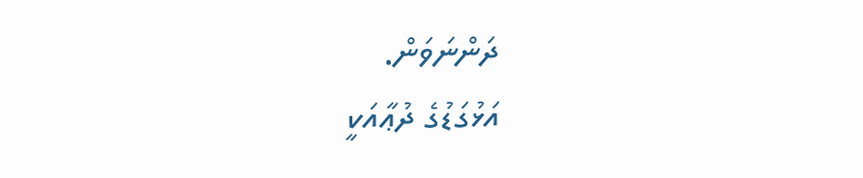ދަންނަވަން.
އަޅުގަޑުގެ ދުޢާއަކީ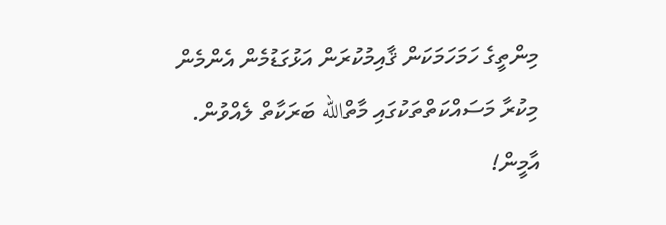މިންތީގެ ހަމަހަމަކަން ޤާއިމުކުރަން އަޅުގަޑުމެން އެންމެން މިކުރާ މަސައްކަތްތަކުގައި މާތްالله ބަރަކާތް ލެއްވުން.
އާމީން!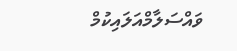ވައްސަލާމްއަލައިކުމް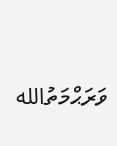ވަރަޙްމަތުالله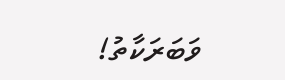ވަބަރަކާތު!